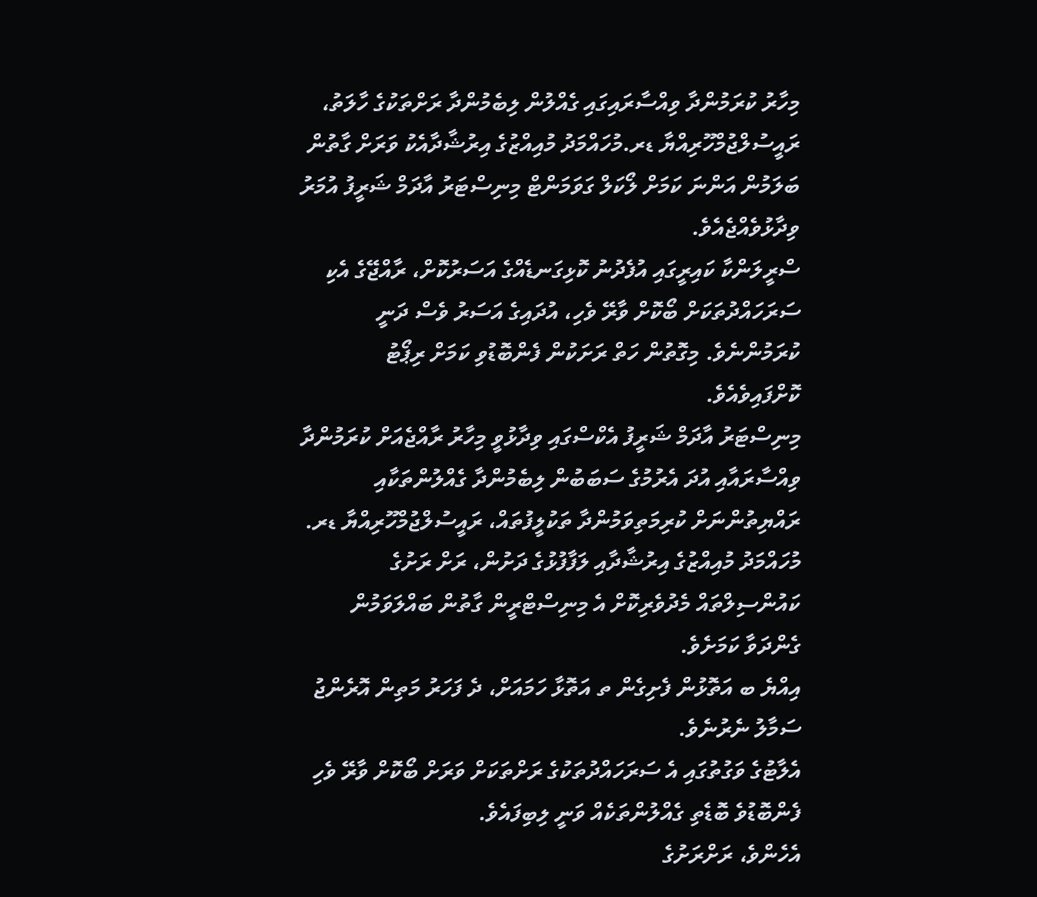މިހާރު ކުރަމުންދާ ވިއްސާރައިގައި ގެއްލުން ލިބެމުންދާ ރަށްތަކުގެ ހާލަތު، ރައީސުލްޖުމްހޫރިއްޔާ ޑރ.މުހައްމަދު މުއިއްޒުގެ އިރުޝާދާއެކު ވަރަށް ގާތުން ބަލަމުން އަންނަ ކަމަށް ލޯކަލް ގަވަމަންޓް މިނިސްޓަރު އާދަމް ޝަރީފު އުމަރު ވިދާޅުވެއްޖެއެވެ.
ސްރީލަންކާ ކައިރީގައި އުފެދުނު ކޮޅިގަނޑެއްގެ އަސަރުކޮށް، ރާއްޖޭގެ އެކި ސަރަހައްދުތަކަށް ބޯކޮށް ވާރޭ ވެހި، އުދައިގެ އަސަރު ވެސް ދަނީ ކުރަމުންނެވެ. މިގޮތުން ހަތް ރަށަކުން ފެންބޮޑުވި ކަމަށް ރިޕޯޓު ކޮށްފައިވެއެވެ.
މިނިސްޓަރު އާދަމް ޝަރީފު އެކްސްގައި ވިދާޅުވީ މިހާރު ރާއްޖެއަށް ކުރަމުންދާ ވިއްސާރައާއި އުދަ އެރުމުގެ ސަބަބުން ލިބެމުންދާ ގެއްލުންތަކާއި ރައްޔިތުންނަށް ކުރިމަތިވަމުންދާ ތަކުލީފުތައް، ރައީސުލްޖުމްހޫރިއްޔާ ޑރ. މުހައްމަދު މުއިއްޒުގެ އިރުޝާދާއި ލަފާފުޅުގެ ދަށުން، ރަށް ރަށުގެ ކައުންސިލްތައް މެދުވެރިކޮށް އެ މިނިސްޓްރީން ގާތުން ބައްލަވަމުން ގެންދަވާ ކަމަށެވެ.
އިއްޔެ ބ އަތޮޅުން ފެށިގެން ތ އަތޮޅާ ހަމައަށް، ދެ ފަހަރު މަތިން އޮރެންޖު ސަމާލު ނެރުނެވެ.
އެލާޓުގެ ވަގުތުގައި އެ ސަރަހައްދުތަކުގެ ރަށްތަކަށް ވަރަށް ބޯކޮށް ވާރޭ ވެހި ފެންބޮޑުވެ ބޮޑެތި ގެއްލުންތަކެއް ވަނީ ލިބިފައެވެ.
އެހެންވެ، ރަށްރަށުގެ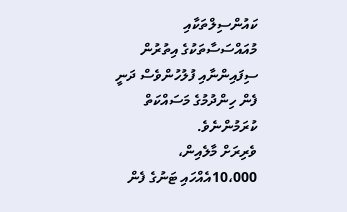ކައުންސިލްތަކާއި މުއައްސަސާތަކުގެ އިތުރުން ސިފައިންނާއި ފުލުހުންވެސް ދަނީ ފެން ހިންދުމުގެ މަސައްކަތް ކުރަމުންނެވެ.
ވެރިރަށް މާލެއިން، 10،000އެއްހައި ޓަނުގެ ފެން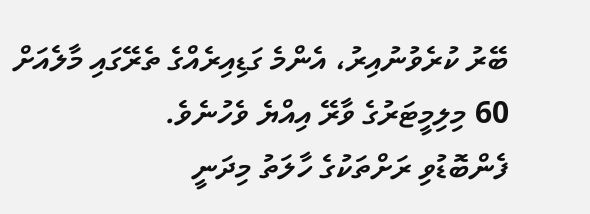ބޭރު ކުރެވުނުއިރު، އެންމެ ގަޑިއިރެއްގެ ތެރޭގައި މާލެއަށް 60 މިލިމީޓަރުގެ ވާރޭ އިއްޔެ ވެހުނެވެ.
ފެންބޮޑުވި ރަށްތަކުގެ ހާލަތު މިދަނީ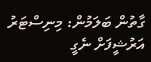ގާތުން ބަލަމުން: މިނިސްޓަރު
އަރުޝީފަށް ނެގީ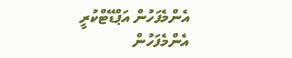އެންމެފަހުން އަޕްޑޭޓްކުރީ
އެންމެފަހުން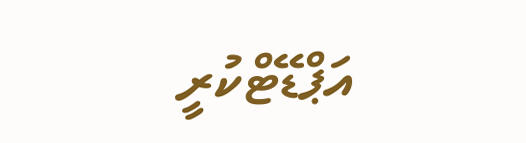އަޕްޑޭޓްކުރީ